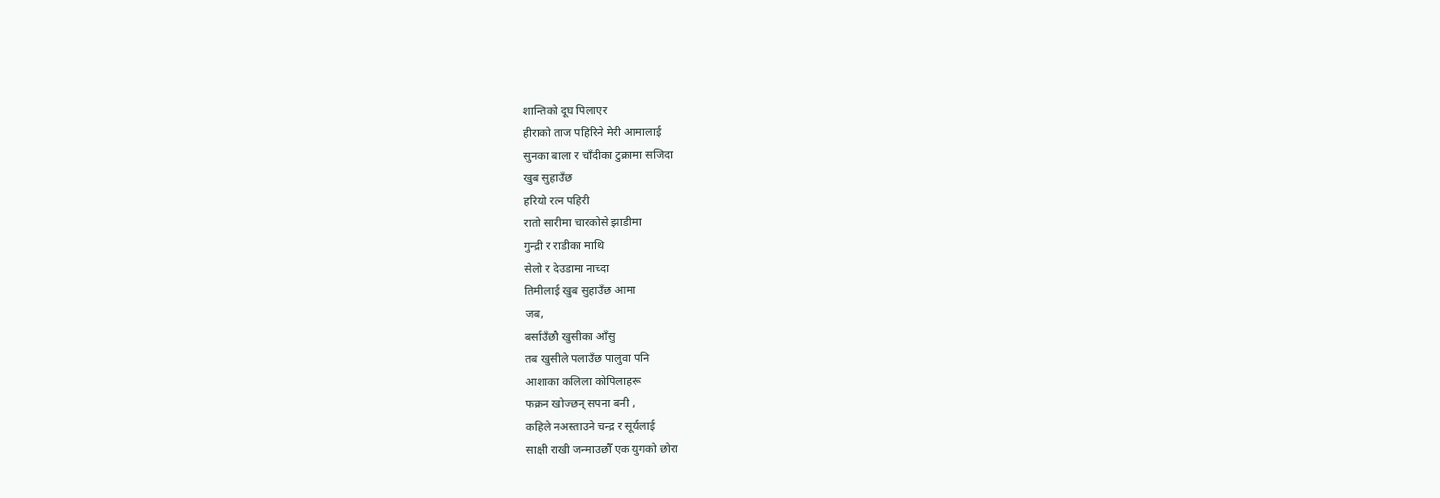शान्तिको दूघ पिलाएर
हीराको ताज पहिरिने मेरी आमालाई
सुनका बाला र चाँदीका टुक्रामा सजिदा
खुब सुहाउँछ
हरियो रत्न पहिरी
रातो सारीमा चारकोसे झाडीमा
गुन्द्री र राडीका माथि
सेलो र देउडामा नाच्दा
तिमीलाई खुब सुहाउँछ आमा
जब,
बर्साउँछौ खुसीका आँसु
तब खुसीले पलाउँछ पालुवा पनि
आशाका कलिला कोपिलाहरू
फक्रन खोज्छन् सपना बनी ,
कहिले नअस्ताउने चन्द्र र सूर्यलाई
साक्षी राखी जन्माउछौँ एक युगको छोरा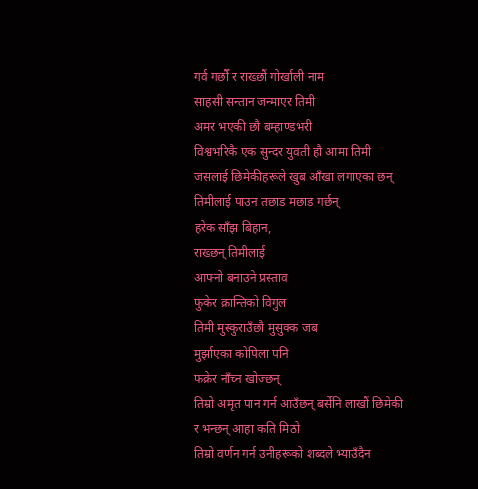गर्व गर्छौं र राख्छौं गोर्खाली नाम
साहसी सन्तान जन्माएर तिमी
अमर भएकी छौ बम्हाण्डभरी
विश्वभरिकै एक सुन्दर युवती हौ आमा तिमी
जसलाई छिमेकीहरूले खुब आँखा लगाएका छन्
तिमीलाई पाउन तछाड मछाड गर्छन्
हरेक साँझ बिहान,
राख्छन् तिमीलाई
आफ्नो बनाउने प्रस्ताव
फुकेर क्रान्तिको विगुल
तिमी मुस्कुराउँछौ मुसुक्क जब
मुर्झाएका कोपिला पनि
फक्रेर नाँच्न खोज्छन्
तिम्रो अमृत पान गर्न आउँछन् बर्सेनि लाखौं छिमेकी
र भन्छन् आहा कति मिठो
तिम्रो वर्णन गर्न उनीहरूको शब्दले भ्याउँदैन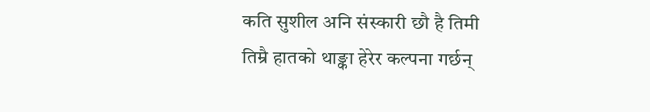कति सुशील अनि संस्कारी छौ है तिमी
तिम्रै हातको थाङ्का हेरेर कल्पना गर्छन्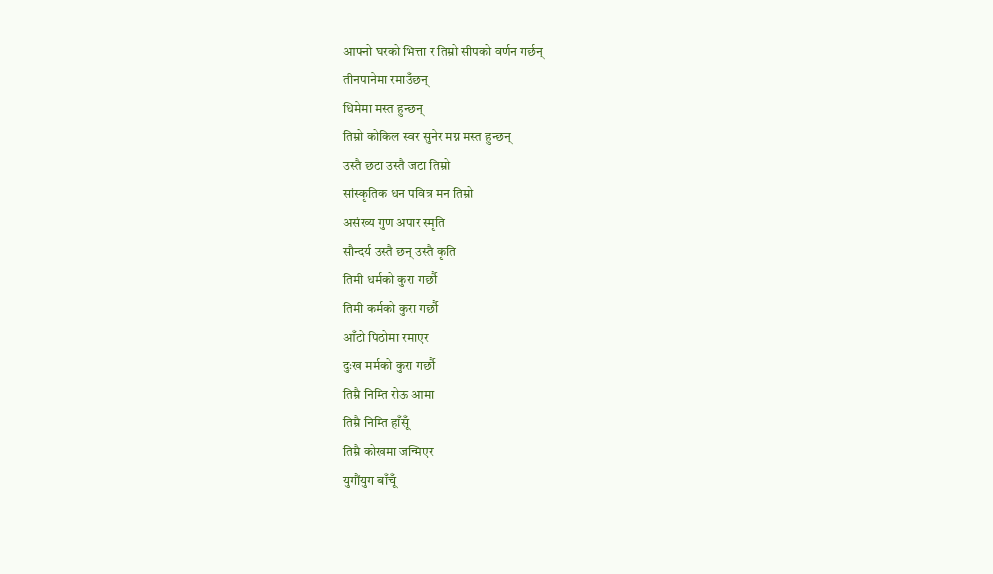आफ्नो घरको भित्ता र तिम्रो सीपको वर्णन गर्छन्
तीनपानेमा रमाउँछन्
धिमेमा मस्त हुन्छन्
तिम्रो कोकिल स्वर सुनेर मग्न मस्त हुन्छन्
उस्तै छटा उस्तै जटा तिम्रो
सांस्कृतिक धन पवित्र मन तिम्रो
असंख्य गुण अपार स्मृति
सौन्दर्य उस्तै छन् उस्तै कृति
तिमी धर्मको कुरा गर्छौ
तिमी कर्मको कुरा गर्छौ
आँटो पिठोमा रमाएर
दुःख मर्मको कुरा गर्छौ
तिम्रै निम्ति रोऊ आमा
तिम्रै निम्ति हाँसूँ
तिम्रै कोखमा जन्मिएर
युगौंयुग बाँचूँ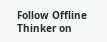Follow Offline Thinker on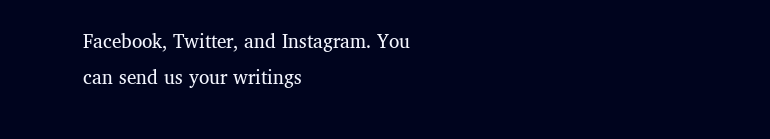Facebook, Twitter, and Instagram. You can send us your writings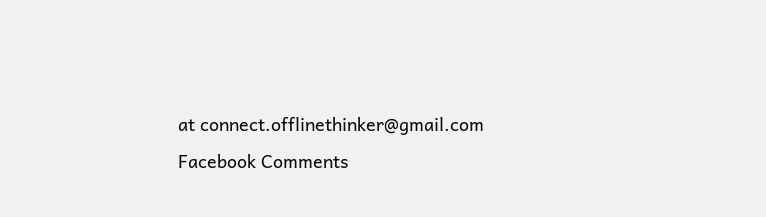at connect.offlinethinker@gmail.com
Facebook Comments